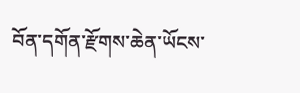བོན་དགོན་རྫོགས་ཆེན་ཡོངས་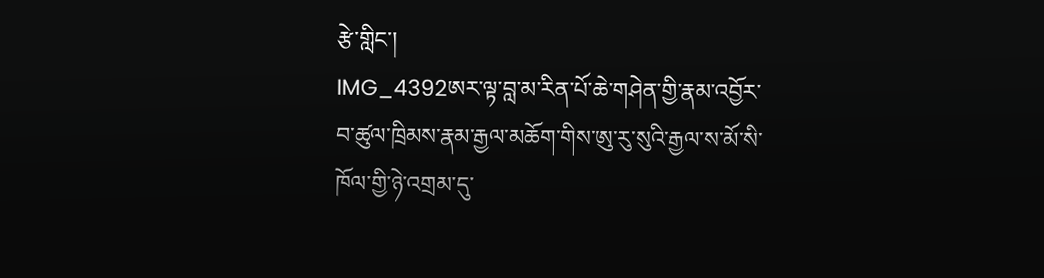རྩེ་གླིང་།
IMG_4392ཨར་ལྟ་བླ་མ་རིན་པོ་ཆེ་གཤེན་གྱི་རྣམ་འབྱོར་བ་ཚུལ་ཁྲིམས་རྣམ་རྒྱལ་མཆོག་གིས་ཨུ་རུ་སུའི་རྒྱལ་ས་མོ་སི་ཁོལ་གྱི་ཉེ་འགྲམ་དུ་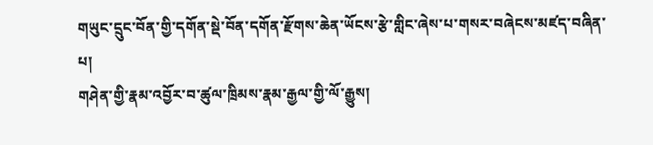གཡུང་དྲུང་བོན་གྱི་དགོན་སྡེ་བོན་དགོན་རྫོགས་ཆེན་ཡོངས་རྩེ་གླིང་ཞེས་པ་གསར་བཞེངས་མཛད་བཞིན་པ།
གཤེན་གྱི་རྣམ་འབྱོར་བ་ཚུལ་ཁྲིམས་རྣམ་རྒྱལ་གྱི་ལོ་རྒྱུས།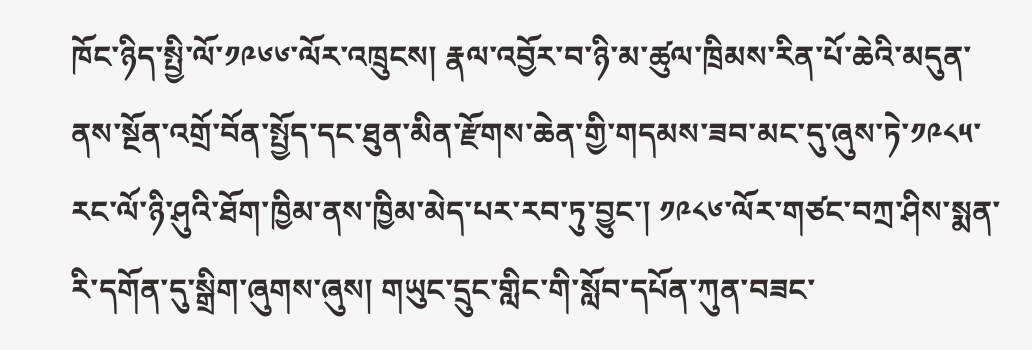ཁོང་ཉིད་སྤྱི་ལོ་༡༩༦༦་ལོར་འཁྲུངས། རྣལ་འབྱོར་བ་ཉི་མ་ཚུལ་ཁྲིམས་རིན་པོ་ཆེའི་མདུན་ནས་སྔོན་འགྲོ་བོན་སྤྱོད་དང་ཐུན་མིན་རྫོགས་ཆེན་གྱི་གདམས་ཟབ་མང་དུ་ཞུས་ཏེ་༡༩༨༥་རང་ལོ་ཉི་ཤུའི་ཐོག་ཁྱིམ་ནས་ཁྱིམ་མེད་པར་རབ་ཏུ་བྱུང་། ༡༩༨༦་ལོར་གཙང་བཀྲ་ཤིས་སྨན་རི་དགོན་དུ་སྒྲིག་ཞུགས་ཞུས། གཡུང་དྲུང་གླིང་གི་སློབ་དཔོན་ཀུན་བཟང་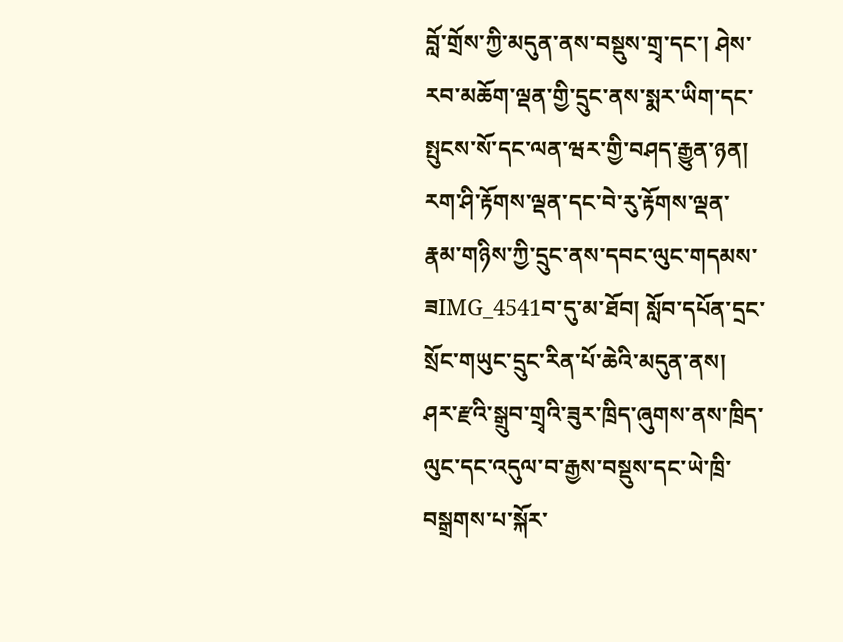བློ་གྲོས་ཀྱི་མདུན་ནས་བསྡུས་གྲྭ་དང་། ཤེས་རབ་མཆོག་ལྡན་གྱི་དྲུང་ནས་སྨར་ཡིག་དང་སྤུངས་སོ་དང་ལན་ཝར་གྱི་བཤད་རྒྱུན་ཉན། རག་ཤི་རྟོགས་ལྡན་དང་བེ་རུ་རྟོགས་ལྡན་རྣམ་གཉིས་ཀྱི་དྲུང་ནས་དབང་ལུང་གདམས་ཟIMG_4541བ་དུ་མ་ཐོབ། སློབ་དཔོན་དྲང་སྲོང་གཡུང་དྲུང་རིན་པོ་ཆེའི་མདུན་ནས། ཤར་རྫའི་སྒྲུབ་གྲྭའི་ཟུར་ཁྲིད་ཞུགས་ནས་ཁྲིད་ལུང་དང་འདུལ་བ་རྒྱས་བསྡུས་དང་ཡེ་ཁྲི་བསྒྲགས་པ་སྐོར་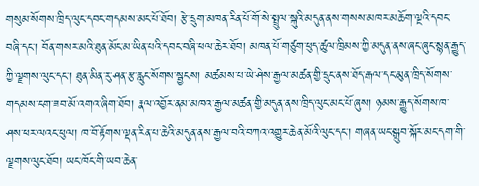གསུམ་སོགས་ཁྲིད་ལུང་དབང་གདམས་མང་པོ་ཐོབ། རྩེ་དྲུག་མཁན་རིན་པོ་གོ་སེ་སྤྲུལ་སྐུའི་མདུན་ནས་གསས་མཁར་མཆོག་ལྔའི་དབང་བཞི་དང་། བོན་གསར་མའི་ཐུན་མོང་མ་ཡིན་པའི་དབང་བཞི་ཕལ་ཆེར་ཐོབ། མཁན་པོ་གཙུག་ཕུད་ཚུལ་ཁྲིམས་ཀྱི་མདུན་ནས་ཞང་ཞུང་སྙན་རྒྱུད་ཀྱི་ལྗགས་ལུང་དང་། ཐུན་མིན་རུ་ཤན་རྩ་རླུང་སོགས་སྦྱངས། མཚམས་པ་ཡེ་ཤེས་རྒྱལ་མཚན་གྱི་དྲུང་ནས་ཐོད་རྒལ་དང་མུན་ཁྲིད་སོགས་གདམས་ངག་ཟབ་མོ་འགའ་ཞིག་ཐོབ། རྣལ་འབྱོར་ནམ་མཁའ་རྒྱལ་མཚན་གྱི་མདུན་ནས་ཁྲིད་ལུང་མང་པོ་ཞུས། ཉམས་རྒྱུད་སོགས་ཁ་ཤས་ཕར་ལའང་ཕུལ། ཁ་བོ་རྟོགས་ལྡན་རིན་པ་ཆེའི་མདུན་ནས་རྒྱལ་བའི་བཀའ་འགྱུར་ཆེན་མོའི་ལུང་དང་། གཞན་ཡང་སྒྲུབ་སྐོར་མང་དག་གི་ལྗགས་ལུང་ཐོབ། ཡང་ཁོང་གི་ཡབ་ཆེན་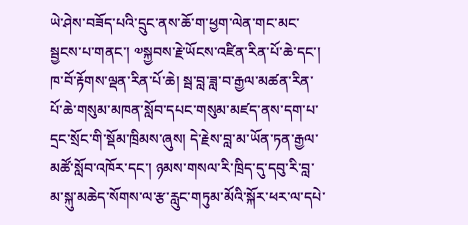ཡེ་ཤེས་བཟོད་པའི་དྲུང་ནས་ཆོ་ག་ཕྱག་ལེན་གང་མང་སྦྱངས་པ་གནང་། ༧སྐྱབས་རྗེ་ཡོངས་འཛིན་རིན་པོ་ཆེ་དང་། ཁ་བོ་རྟོགས་ལྡན་རིན་པོ་ཆེ། སྦ་བླ་ཟླ་བ་རྒྱལ་མཚན་རིན་པོ་ཆེ་གསུམ་མཁན་སློབ་དཔང་གསུམ་མཛད་ནས་དག་པ་དྲང་སྲོང་གི་སྡོམ་ཁྲིམས་ཞུས། དེ་རྗེས་བླ་མ་ཡོན་ཏན་རྒྱལ་མཚོ་སློབ་འཁོར་དང་། ཉམས་གསལ་རི་ཁྲིད་དུ་དབུ་རི་བླ་མ་སྐུ་མཆེད་སོགས་ལ་རྩ་རླུང་གཏུམ་མོའི་སྐོར་ཕར་ལ་དཔེ་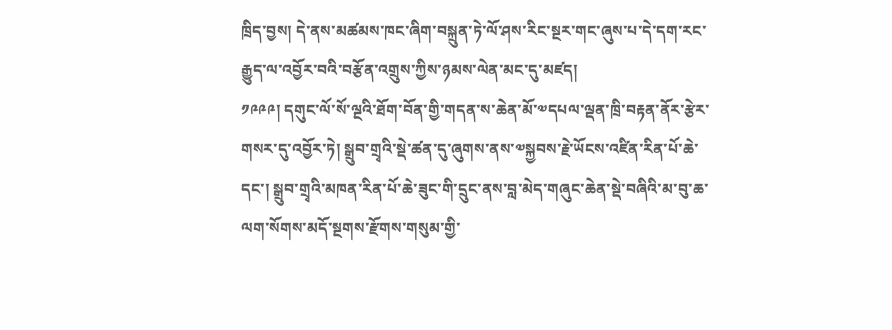ཁྲིད་བྱས། དེ་ནས་མཚམས་ཁང་ཞིག་བསྐྲུན་ཏེ་ལོ་ཤས་རིང་སྔར་གང་ཞུས་པ་དེ་དག་རང་རྒྱུད་ལ་འབྱོར་བའི་བརྩོན་འགྲུས་ཀྱིས་ཉམས་ལེན་མང་དུ་མཛད།
༡༩༩༩། དགུང་ལོ་སོ་ལྔའི་ཐོག་བོན་གྱི་གདན་ས་ཆེན་མོ་༧དཔལ་ལྡན་ཁྲི་བརྟན་ནོར་རྩེར་གསར་དུ་འབྱོར་ཏེ། སྒྲུབ་གྲྭའི་སྡེ་ཚན་དུ་ཞུགས་ནས་༧སྐྱབས་རྗེ་ཡོངས་འཛིན་རིན་པོ་ཆེ་དང་། སྒྲུབ་གྲྭའི་མཁན་རིན་པོ་ཆེ་ཟུང་གི་དྲུང་ནས་བླ་མེད་གཞུང་ཆེན་སྡེ་བཞིའི་མ་བུ་ཆ་ལག་སོགས་མདོ་སྔགས་རྫོགས་གསུམ་གྱི་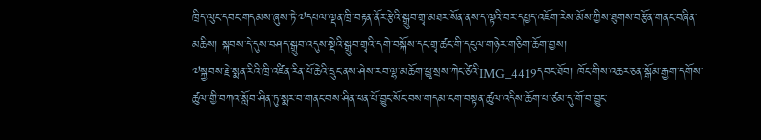ཁྲིད་ལུང་དབང་གདམས་ཞུས་ཏེ་༧དཔལ་ལྡན་ཁྲི་བརྟན་ནོར་རྩེའི་སྒྲུབ་གྲྭ་མཐར་སོན་ནས་ད་ལྟའི་བར་དཔྱད་འཇོག་རེས་མོས་ཀྱིས་ཐུགས་བརྩོན་གནང་བཞིན་མཆིས། སྐབས་དེ་དུས་བཤད་སྒྲུབ་འདུས་སྡེའི་སྒྲུབ་གྲྭའི་དགེ་བསྐོས་དང་གྲྭ་ཚང་གི་དངུལ་གཉེར་གཅིག་ཆོག་བྱས།
༧སྐྱབས་རྗེ་སྨན་རིའི་ཁྲི་འཛིན་རིན་པོ་ཆེའི་དྲུང་ནས་ཤེས་རབ་ལྷ་མཆོག་ཕྱྭ་སྲས་ཀེང་ཙེའི་IMG_4419དབང་ཐོབ། ཁོང་གིས་འཆར་ཅན་སྒོམ་རྒྱག་དགོས་ཚུལ་གྱི་བཀའ་སློབ་ཤིན་ཏུ་སྨར་བ་གནང་བས་ཤིན་ཕན་པོ་བྱུང་སོང་བས་གདམ་ངག་བསྟན་ཚུལ་འདིས་ཆོག་པ་ཙམ་དུ་གོ་བ་བྱུང་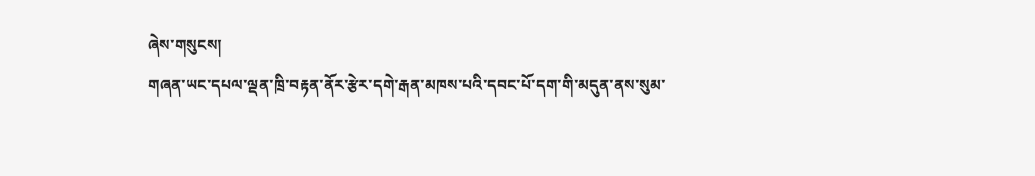ཞེས་གསུངས།
གཞན་ཡང་དཔལ་ལྡན་ཁྲི་བརྟན་ནོར་རྩེར་དགེ་རྒན་མཁས་པའི་དབང་པོ་དག་གི་མདུན་ནས་སུམ་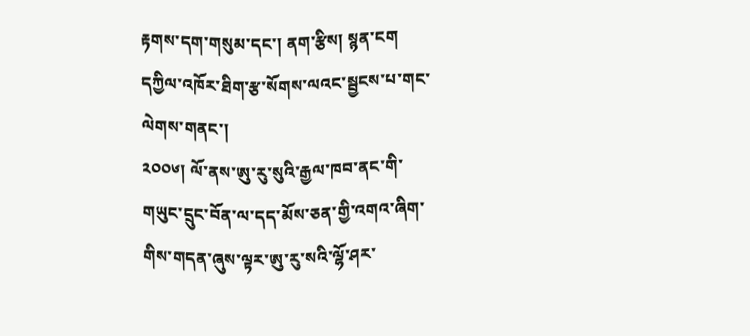རྟགས་དག་གསུམ་དང་། ནག་རྩིས། སྙན་ངག དཀྱིལ་འཁོར་ཐིག་རྩ་སོགས་ལའང་སྦྱངས་པ་གང་ལེགས་གནང་།
༢༠༠༦། ལོ་ནས་ཨུ་རུ་སུའི་རྒྱལ་ཁབ་ནང་གི་གཡུང་དྲུང་བོན་ལ་དད་མོས་ཅན་གྱི་འགའ་ཞིག་གིས་གདན་ཞུས་ལྟར་ཨུ་རུ་སའི་ལྷོ་ཤར་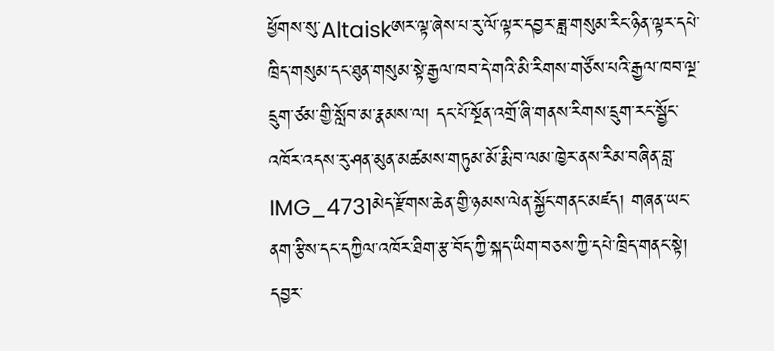ཕྱོགས་སུ་Altaiskཨར་ལྟ་ཞེས་པ་རུ་ལོ་ལྟར་དབྱར་ཟླ་གསུམ་རིང་ཉིན་ལྟར་དཔེ་ཁྲིད་གསུམ་དང་ཐུན་གསུམ་སྟེ་རྒྱལ་ཁབ་དེ་གའི་མི་རིགས་གཙོས་པའི་རྒྱལ་ཁབ་ལྔ་དྲུག་ཙམ་གྱི་སློབ་མ་རྣམས་ལ། དང་པོ་སྔོན་འགྲོ་ཞི་གནས་རིགས་དྲུག་རང་སྦྱོང་འཁོར་འདས་རུ་ཤན་མུན་མཚམས་གཏུམ་མོ་རྨི་བ་ལམ་ཁྱེར་ནས་རིམ་བཞིན་བླ་IMG_4731མེད་རྫོགས་ཆེན་གྱི་ཉམས་ལེན་སྐྱོང་གནང་མཛད། གཞན་ཡང་ནག་རྩིས་དང་དཀྱིལ་འཁོར་ཐིག་རྩ་བོད་ཀྱི་སྐད་ཡིག་བཅས་ཀྱི་དཔེ་ཁྲིད་གནང་སྟེ། དབྱར་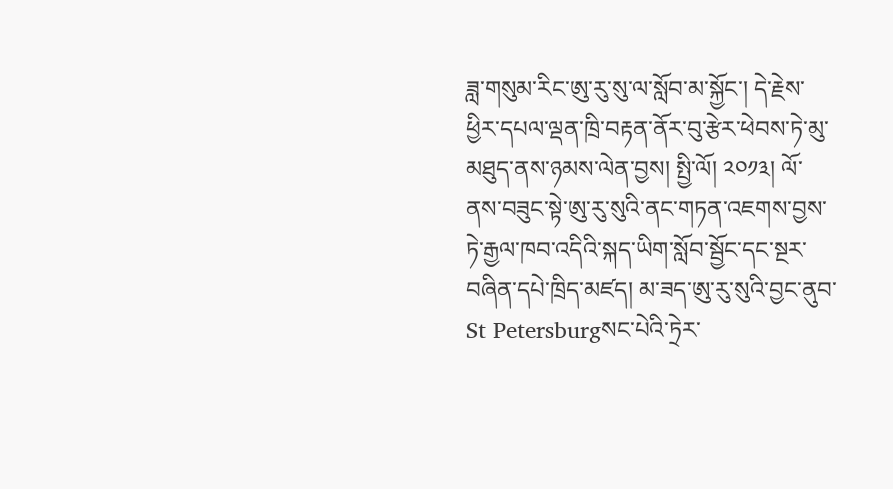ཟླ་གསུམ་རིང་ཨུ་རུ་སུ་ལ་སློབ་མ་སྐྱོང་། དེ་རྗེས་ཕྱིར་དཔལ་ལྡན་ཁྲི་བརྟན་ནོར་བུ་རྩེར་ཕེབས་ཏེ་མུ་མཐུད་ནས་ཉམས་ལེན་བྱས། སྤྱི་ལོ། ༢༠༡༣། ལོ་ནས་བཟུང་སྟེ་ཨུ་རུ་སུའི་ནང་གཏན་འཇགས་བྱས་ཏེ་རྒྱལ་ཁབ་འདིའི་སྐད་ཡིག་སློབ་སྦྱོང་དང་སྔར་བཞིན་དཔེ་ཁྲིད་མཛད། མ་ཟད་ཨུ་རུ་སུའི་བྱང་ནུབ་St Petersburgསང་པེའི་ཏྲེར་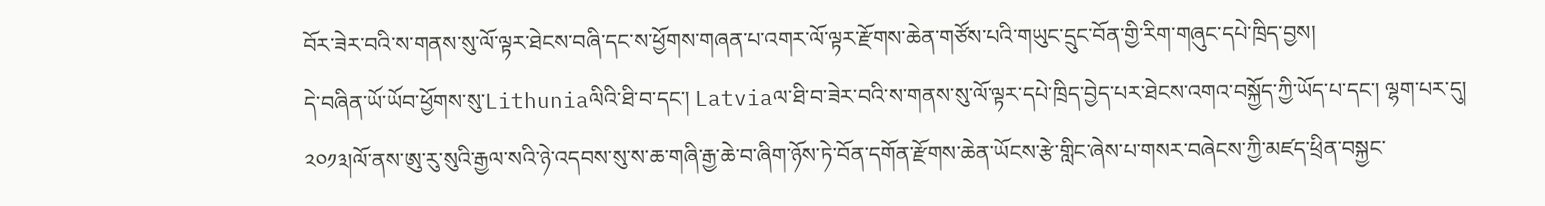བོར་ཟེར་བའི་ས་གནས་སུ་ལོ་ལྟར་ཐེངས་བཞི་དང་ས་ཕྱོགས་གཞན་པ་འགར་ལོ་ལྟར་རྫོགས་ཆེན་གཙོས་པའི་གཡུང་དྲུང་བོན་གྱི་རིག་གཞུང་དཔེ་ཁྲིད་བྱས།
དེ་བཞིན་ཡོ་ཡོབ་ཕྱོགས་སུ་Lithuniaལིའི་ཐི་བ་དང་། Latviaལ་ཐི་བ་ཟེར་བའི་ས་གནས་སུ་ལོ་ལྟར་དཔེ་ཁྲིད་བྱེད་པར་ཐེངས་འགའ་བསྐྱོད་ཀྱི་ཡོད་པ་དང་། ལྷག་པར་དུ།
༢༠༡༣།ལོ་ནས་ཨུ་རུ་སུའི་རྒྱལ་སའི་ཉེ་འདབས་སུ་ས་ཆ་གཞི་རྒྱ་ཆེ་བ་ཞིག་ཉོས་ཏེ་བོན་དགོན་རྫོགས་ཆེན་ཡོངས་རྩེ་གླིང་ཞེས་པ་གསར་བཞེངས་ཀྱི་མཛད་ཕྲིན་བསྐྱང་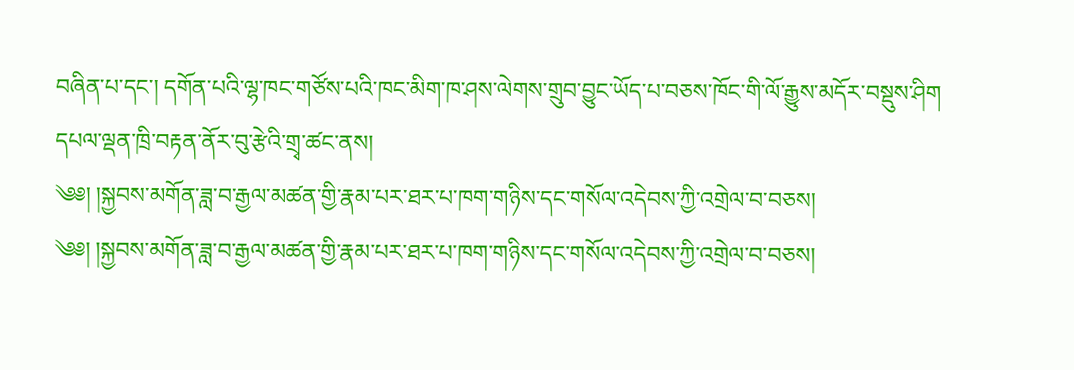བཞིན་པ་དང་། དགོན་པའི་ལྷ་ཁང་གཙོས་པའི་ཁང་མིག་ཁ་ཤས་ལེགས་གྲུབ་བྱུང་ཡོད་པ་བཅས་ཁོང་གི་ལོ་རྒྱུས་མདོར་བསྡུས་ཤིག
དཔལ་ལྡན་ཁྲི་བརྟན་ནོར་བུ་རྩེའི་གྲྭ་ཚང་ནས།
༄༅། །སྐྱབས་མགོན་ཟླ་བ་རྒྱལ་མཚན་གྱི་རྣམ་པར་ཐར་པ་ཁག་གཉིས་དང་གསོལ་འདེབས་ཀྱི་འགྲེལ་བ་བཅས།
༄༅། །སྐྱབས་མགོན་ཟླ་བ་རྒྱལ་མཚན་གྱི་རྣམ་པར་ཐར་པ་ཁག་གཉིས་དང་གསོལ་འདེབས་ཀྱི་འགྲེལ་བ་བཅས།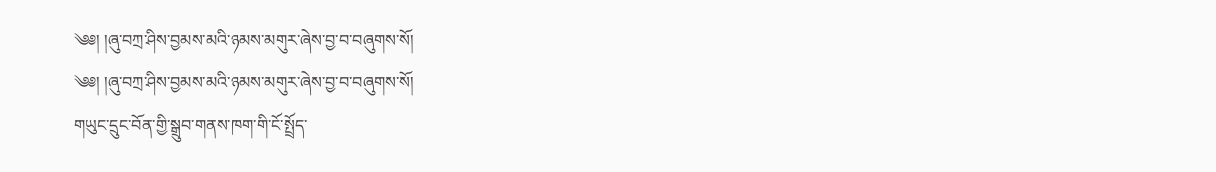༄༅། །ཞུ་བཀྲ་ཤིས་བྱམས་མའི་ཉམས་མགུར་ཞེས་བྱ་བ་བཞུགས་སོ།
༄༅། །ཞུ་བཀྲ་ཤིས་བྱམས་མའི་ཉམས་མགུར་ཞེས་བྱ་བ་བཞུགས་སོ།
གཡུང་དྲུང་བོན་གྱི་སྒྲུབ་གནས་ཁག་གི་ངོ་སྤྲོད་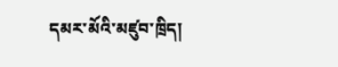དམར་མོའི་མཛུབ་ཁྲིད།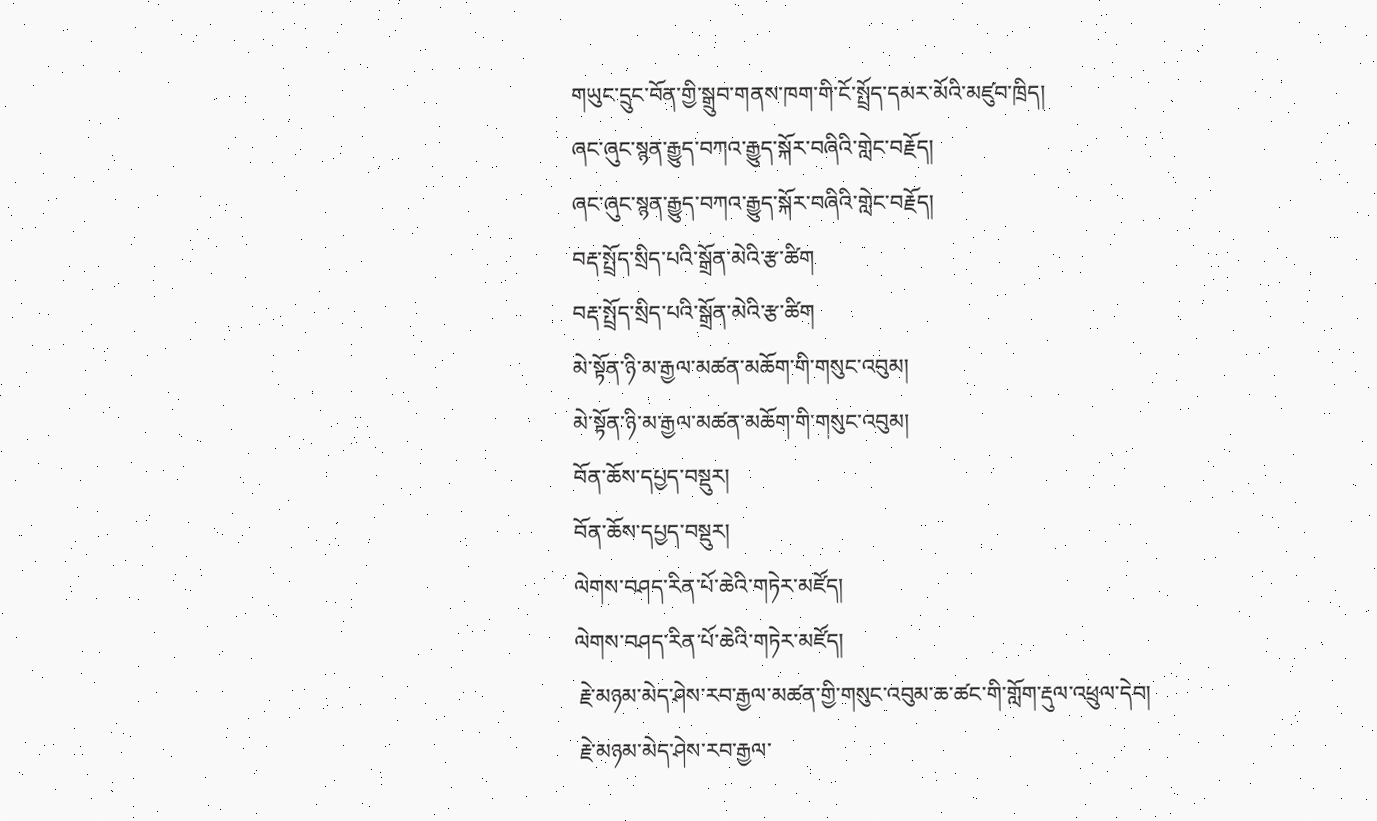གཡུང་དྲུང་བོན་གྱི་སྒྲུབ་གནས་ཁག་གི་ངོ་སྤྲོད་དམར་མོའི་མཛུབ་ཁྲིད།
ཞང་ཞུང་སྙན་རྒྱུད་བཀའ་རྒྱུད་སྐོར་བཞིའི་གླེང་བརྗོད།
ཞང་ཞུང་སྙན་རྒྱུད་བཀའ་རྒྱུད་སྐོར་བཞིའི་གླེང་བརྗོད།
བརྡ་སྤྲོད་སྲིད་པའི་སྒྲོན་མེའི་རྩ་ཚིག
བརྡ་སྤྲོད་སྲིད་པའི་སྒྲོན་མེའི་རྩ་ཚིག
མེ་སྟོན་ཉི་མ་རྒྱལ་མཚན་མཆོག་གི་གསུང་འབུམ།
མེ་སྟོན་ཉི་མ་རྒྱལ་མཚན་མཆོག་གི་གསུང་འབུམ།
བོན་ཆོས་དཔྱད་བསྡུར།
བོན་ཆོས་དཔྱད་བསྡུར།
ལེགས་བཤད་རིན་པོ་ཆེའི་གཏེར་མཛོད།
ལེགས་བཤད་རིན་པོ་ཆེའི་གཏེར་མཛོད།
 རྗེ་མཉམ་མེད་ཤེས་རབ་རྒྱལ་མཚན་གྱི་གསུང་འབུམ་ཆ་ཚང་གི་གློག་རྡུལ་འཕྲུལ་དེབ།
 རྗེ་མཉམ་མེད་ཤེས་རབ་རྒྱལ་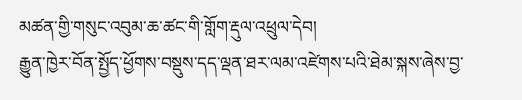མཚན་གྱི་གསུང་འབུམ་ཆ་ཚང་གི་གློག་རྡུལ་འཕྲུལ་དེབ།
རྒྱུན་ཁྱེར་བོན་སྤྱོད་ཕྱོགས་བསྡུས་དད་ལྡན་ཐར་ལམ་འཛེགས་པའི་ཐེམ་སྐས་ཞེས་བྱ་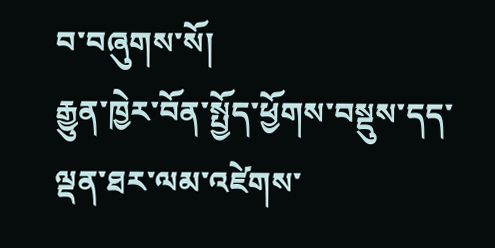བ་བཞུགས་སོ།
རྒྱུན་ཁྱེར་བོན་སྤྱོད་ཕྱོགས་བསྡུས་དད་ལྡན་ཐར་ལམ་འཛེགས་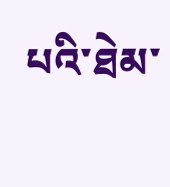པའི་ཐེམ་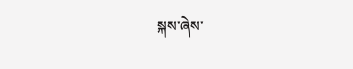སྐས་ཞེས་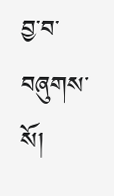བྱ་བ་བཞུགས་སོ།